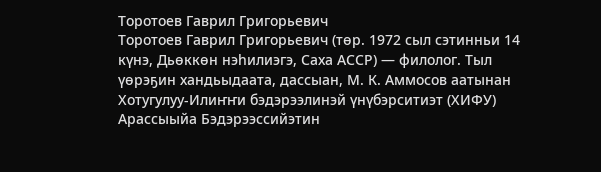Торотоев Гаврил Григорьевич
Торотоев Гаврил Григорьевич (төр. 1972 сыл сэтинньи 14 күнэ, Дьөккөн нэһилиэгэ, Саха АССР) — филолог. Тыл үөрэҕин хандьыдаата, дассыан, М. К. Аммосов аатынан Хотугулуу-Илиҥҥи бэдэрээлинэй үнүбэрситиэт (ХИФУ) Арассыыйа Бэдэрээссийэтин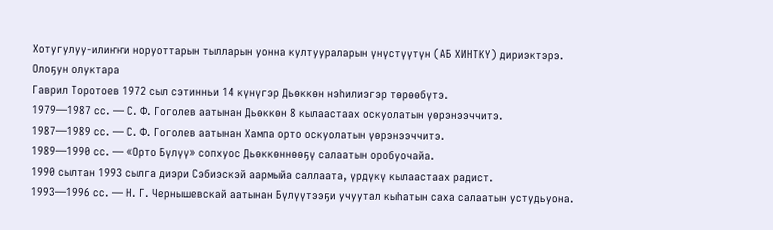Хотугулуу-илиҥҥи норуоттарын тылларын уонна култуураларын үнүстүүтүн (АБ ХИНТКҮ) дириэктэрэ.
Олоҕун олуктара
Гаврил Торотоев 1972 сыл сэтинньи 14 күнүгэр Дьөккөн нэһилиэгэр төрөөбүтэ.
1979—1987 сс. — С. Ф. Гоголев аатынан Дьөккөн 8 кылаастаах оскуолатын үөрэнээччитэ.
1987—1989 сс. — С. Ф. Гоголев аатынан Хампа орто оскуолатын үөрэнээччитэ.
1989—1990 сс. — «Орто Бүлүү» сопхуос Дьөккөннөөҕү салаатын оробуочайа.
1990 сылтан 1993 сылга диэри Сэбиэскэй аармыйа саллаата, үрдүкү кылаастаах радист.
1993—1996 сс. — Н. Г. Чернышевскай аатынан Бүлүүтээҕи учуутал кыһатын саха салаатын устудьуона.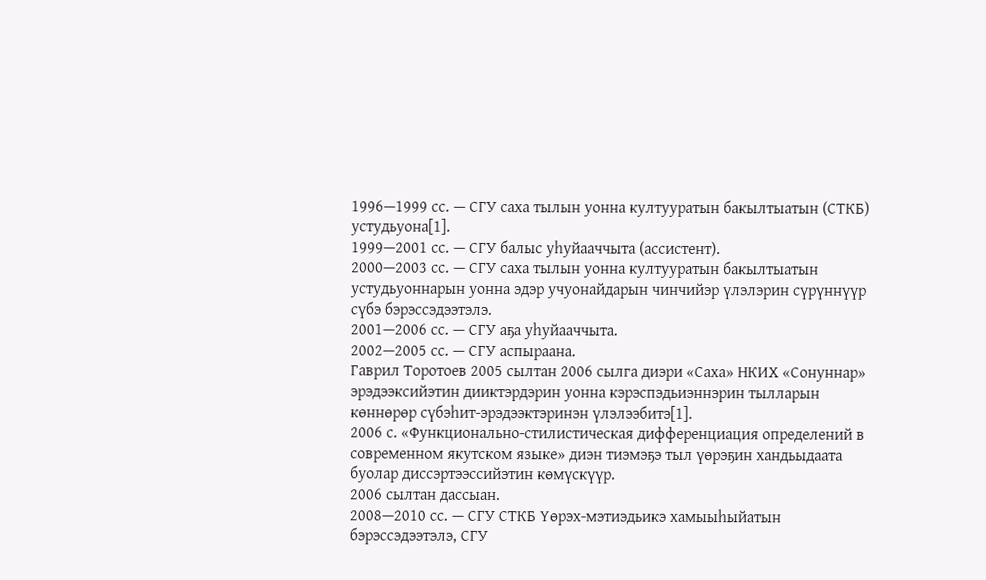1996—1999 сс. — СГУ саха тылын уонна култууратын бакылтыатын (СТКБ) устудьуона[1].
1999—2001 сс. — СГУ балыс уһуйааччыта (ассистент).
2000—2003 сс. — СГУ саха тылын уонна култууратын бакылтыатын устудьуоннарын уонна эдэр учуонайдарын чинчийэр үлэлэрин сүрүннүүр сүбэ бэрэссэдээтэлэ.
2001—2006 сс. — СГУ аҕа уһуйааччыта.
2002—2005 сс. — СГУ аспыраана.
Гаврил Торотоев 2005 сылтан 2006 сылга диэри «Саха» НКИХ «Сонуннар» эрэдээксийэтин дииктэрдэрин уонна кэрэспэдьиэннэрин тылларын көннөрөр сүбэһит-эрэдээктэринэн үлэлээбитэ[1].
2006 с. «Функционально-стилистическая дифференциация определений в современном якутском языке» диэн тиэмэҕэ тыл үөрэҕин хандьыдаата буолар диссэртээссийэтин көмүскүүр.
2006 сылтан дассыан.
2008—2010 сс. — СГУ СТКБ Үөрэх-мэтиэдьикэ хамыыһыйатын бэрэссэдээтэлэ, СГУ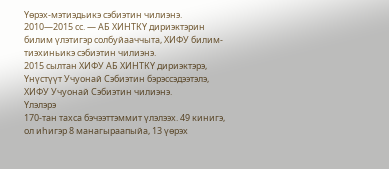Үөрэх-мэтиэдьикэ сэбиэтин чилиэнэ.
2010—2015 сс. — АБ ХИНТКҮ дириэктэрин билим үлэтигэр солбуйааччыта, ХИФУ билим-тиэхиньикэ сэбиэтин чилиэнэ.
2015 сылтан ХИФУ АБ ХИНТКҮ дириэктэрэ, Үнүстүүт Учуонай Сэбиэтин бэрэссэдээтэлэ, ХИФУ Учуонай Сэбиэтин чилиэнэ.
Үлэлэрэ
170-тан тахса бэчээттэммит үлэлээх. 49 кинигэ, ол иһигэр 8 манагыраапыйа, 13 үөрэх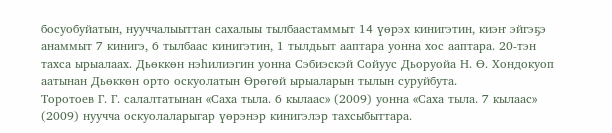босуобуйатын, нууччалыыттан сахалыы тылбаастаммыт 14 үөрэх кинигэтин, киэҥ эйгэҕэ анаммыт 7 кинигэ, 6 тылбаас кинигэтин, 1 тылдьыт ааптара уонна хос ааптара. 20-тэн тахса ырыалаах. Дьөккөн нэһилиэгин уонна Сэбиэскэй Сойуус Дьоруойа Н. Ө. Хондокуоп аатынан Дьөккөн орто оскуолатын Өрөгөй ырыаларын тылын суруйбута.
Торотоев Г. Г. салалтатынан «Саха тыла. 6 кылаас» (2009) уонна «Саха тыла. 7 кылаас» (2009) нуучча оскуолаларыгар үөрэнэр кинигэлэр тахсыбыттара.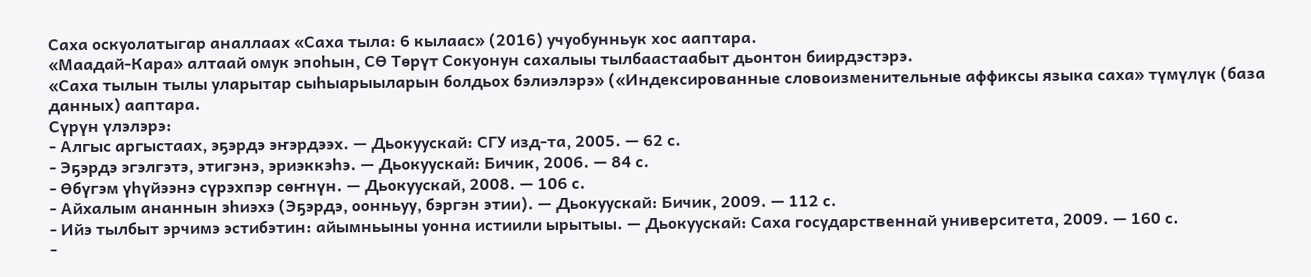Саха оскуолатыгар аналлаах «Саха тыла: 6 кылаас» (2016) учуобунньук хос ааптара.
«Маадай-Кара» алтаай омук эпоһын, СӨ Төрүт Сокуонун сахалыы тылбаастаабыт дьонтон биирдэстэрэ.
«Саха тылын тылы уларытар сыһыарыыларын болдьох бэлиэлэрэ» («Индексированные словоизменительные аффиксы языка саха» түмүлүк (база данных) ааптара.
Сүрүн үлэлэрэ:
- Алгыс аргыстаах, эҕэрдэ эҥэрдээх. — Дьокуускай: СГУ изд-та, 2005. — 62 с.
- Эҕэрдэ эгэлгэтэ, этигэнэ, эриэккэһэ. — Дьокуускай: Бичик, 2006. — 84 с.
- Өбүгэм үһүйээнэ сүрэхпэр сөҥнүн. — Дьокуускай, 2008. — 106 с.
- Айхалым ананнын эһиэхэ (Эҕэрдэ, оонньуу, бэргэн этии). — Дьокуускай: Бичик, 2009. — 112 с.
- Ийэ тылбыт эрчимэ эстибэтин: айымньыны уонна истиили ырытыы. — Дьокуускай: Саха государственнай университета, 2009. — 160 с.
-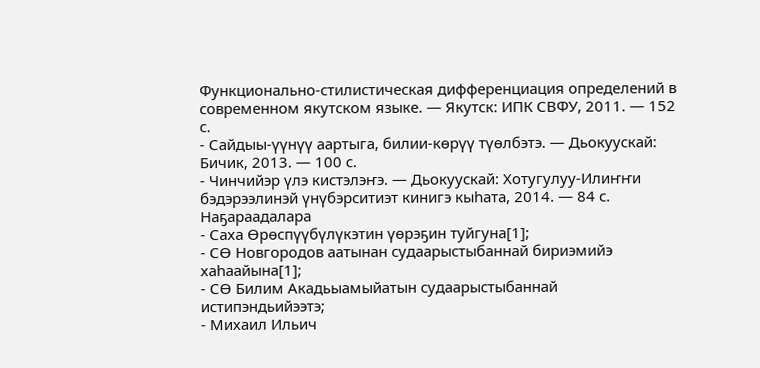Функционально-стилистическая дифференциация определений в современном якутском языке. — Якутск: ИПК СВФУ, 2011. — 152 с.
- Сайдыы-үүнүү аартыга, билии-көрүү түөлбэтэ. — Дьокуускай: Бичик, 2013. — 100 с.
- Чинчийэр үлэ кистэлэҥэ. — Дьокуускай: Хотугулуу-Илиҥҥи бэдэрээлинэй үнүбэрситиэт кинигэ кыһата, 2014. — 84 с.
Наҕараадалара
- Саха Өрөспүүбүлүкэтин үөрэҕин туйгуна[1];
- СӨ Новгородов аатынан судаарыстыбаннай бириэмийэ хаһаайына[1];
- СӨ Билим Акадьыамыйатын судаарыстыбаннай истипэндьийээтэ;
- Михаил Ильич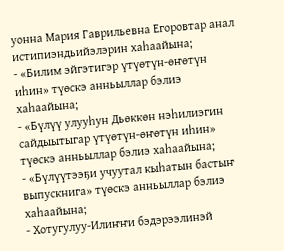уонна Мария Гаврильевна Егоровтар анал истипиэндьийэлэрин хаһаайына;
- «Билим эйгэтигэр үтүөтүн-өҥөтүн иһин» түөскэ анньыллар бэлиэ хаһаайына;
- «Бүлүү улууһун Дьөккөн нэһилиэгин сайдыытыгар үтүөтүн-өҥөтүн иһин» түөскэ анньыллар бэлиэ хаһаайына;
- «Бүлүүтээҕи учуутал кыһатын бастыҥ выпускнига» түөскэ анньыллар бэлиэ хаһаайына;
- Хотугулуу-Илиҥҥи бэдэрээлинэй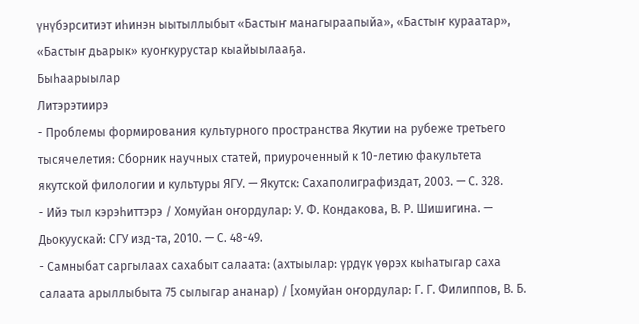үнүбэрситиэт иһинэн ыытыллыбыт «Бастыҥ манагыраапыйа», «Бастыҥ кураатар», «Бастыҥ дьарык» куоҥкурустар кыайыылааҕа.
Быһаарыылар
Литэрэтиирэ
- Проблемы формирования культурного пространства Якутии на рубеже третьего тысячелетия: Сборник научных статей, приуроченный к 10-летию факультета якутской филологии и культуры ЯГУ. — Якутск: Сахаполиграфиздат, 2003. — С. 328.
- Ийэ тыл кэрэһиттэрэ / Хомуйан оҥордулар: У. Ф. Кондакова, В. Р. Шишигина. — Дьокуускай: СГУ изд-та, 2010. — С. 48-49.
- Самныбат саргылаах сахабыт салаата: (ахтыылар: үрдүк үөрэх кыһатыгар саха салаата арыллыбыта 75 сылыгар ананар) / [хомуйан оҥордулар: Г. Г. Филиппов, В. Б.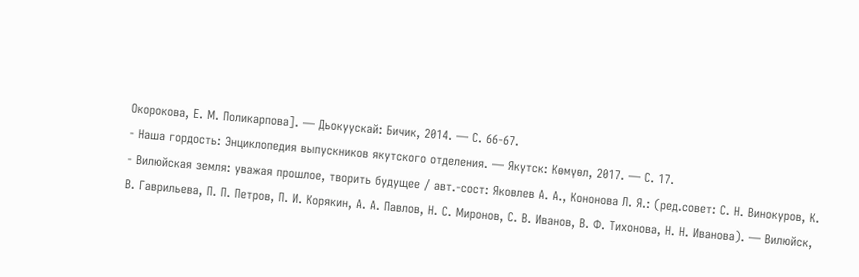Окорокова, Е. М. Поликарпова]. — Дьокуускай: Бичик, 2014. — С. 66-67.
- Наша гордость: Энциклопедия выпускников якутского отделения. — Якутск: Көмүөл, 2017. — С. 17.
- Вилюйская земля: уважая прошлое, творить будущее / авт.-сост: Яковлев А. А., Кононова Л. Я.: (ред.совет: С. Н. Винокуров, К. В. Гаврильева, П. П. Петров, П. И. Корякин, А. А. Павлов, Н. С. Миронов, С. В. Иванов, В. Ф. Тихонова, Н. Н. Иванова). — Вилюйск,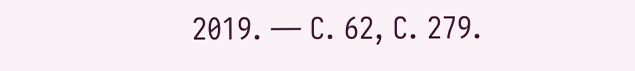2019. — С. 62, С. 279.